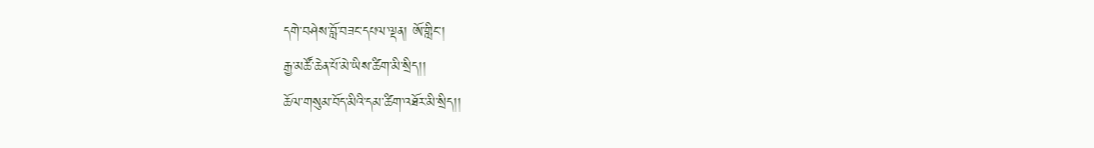དགེ་བཤེས་བློ་བཟང་དཔལ་ལྡན། ཨོ་གླིང་།
རྒྱ་མཚོ་ཆེན་པོ་མེ་ཡིས་ཚིག་མི་སྲིད།།
ཆོལ་གསུམ་བོད་མིའི་དམ་ཚིག་འཐོར་མི་སྲིད།།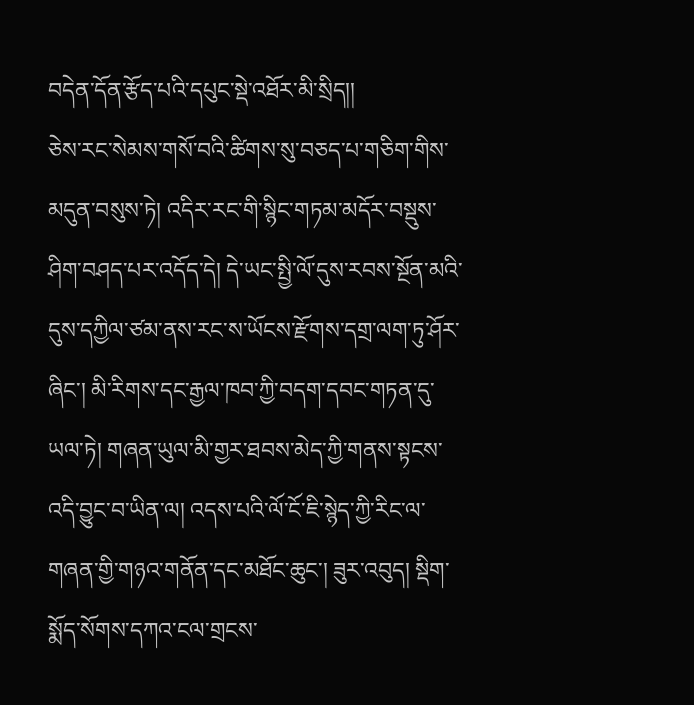བདེན་དོན་རྩོད་པའི་དཔུང་སྡེ་འཐོར་མི་སྲིད།།
ཅེས་རང་སེམས་གསོ་བའི་ཚིགས་སུ་བཅད་པ་གཅིག་གིས་མདུན་བསུས་ཏེ། འདིར་རང་གི་སྙིང་གཏམ་མདོར་བསྡུས་ཤིག་བཤད་པར་འདོད་དེ། དེ་ཡང་སྤྱི་ལོ་དུས་རབས་སྔོན་མའི་དུས་དཀྱིལ་ཙམ་ནས་རང་ས་ཡོངས་རྫོགས་དགྲ་ལག་ཏུ་ཤོར་ཞིང་། མི་རིགས་དང་རྒྱལ་ཁབ་ཀྱི་བདག་དབང་གཏན་དུ་ཡལ་ཏེ། གཞན་ཡུལ་མི་གྱར་ཐབས་མེད་ཀྱི་གནས་སྟངས་འདི་བྱུང་བ་ཡིན་ལ། འདས་པའི་ལོ་ངོ་ཇི་སྙེད་ཀྱི་རིང་ལ་གཞན་གྱི་གཉའ་གནོན་དང་མཐོང་ཆུང་། ཟུར་འབུད། སྡིག་སྨོད་སོགས་དཀའ་ངལ་གྲངས་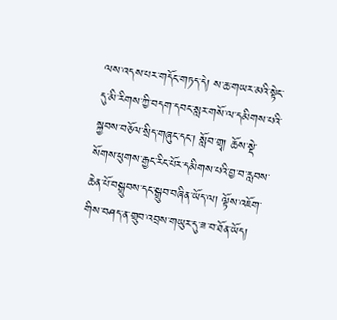ལས་འདས་པར་གདོང་གཏད་དེ། ས་ཆ་གཡར་མའི་སྟེང་དུ་མི་རིགས་ཀྱི་བདག་དབང་སླར་གསོ་ལ་དམིགས་པའི་སྐྱབས་བཅོལ་སྲིད་གཞུང་དང་། སློབ་གྲྭ། ཆོས་སྡེ་སོགས་ཕུགས་རྒྱང་རིང་པོར་དམིགས་པའི་བྱ་བ་རླབས་ཆེན་པོ་བསྒྲུབས་དང་སྒྲུབ་བཞིན་ཡོད་ལ། ལྟོས་འཇོག་གིས་བཤད་ན་གྲུབ་འབྲས་གཡུར་དུ་ཟ་བ་ཐོན་ཡོད།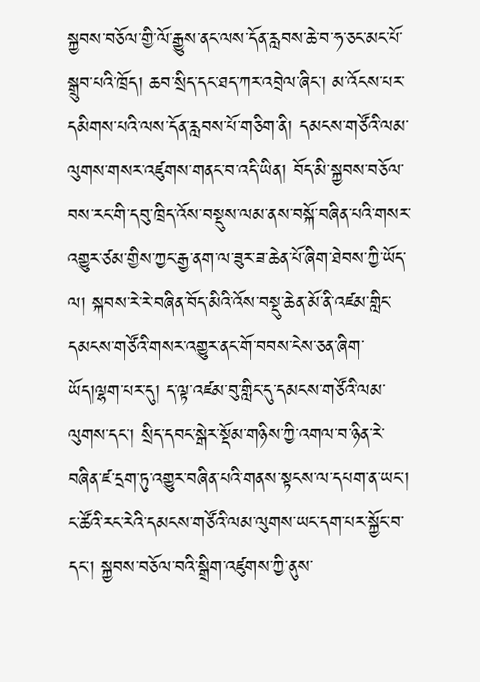སྐྱབས་བཅོལ་གྱི་ལོ་རྒྱུས་ནང་ལས་དོན་རླབས་ཆེ་བ་ཧ་ཅང་མང་པོ་སྒྲུབ་པའི་ཁྲོད། ཆབ་སྲིད་དང་ཐད་ཀར་འབྲེལ་ཞིང་། མ་འོངས་པར་དམིགས་པའི་ལས་དོན་རླབས་པོ་གཅིག་ནི། དམངས་གཙོའི་ལམ་ལུགས་གསར་འཛུགས་གནང་བ་འདི་ཡིན། བོད་མི་སྐྱབས་བཅོལ་བས་རང་གི་དབུ་ཁྲིད་འོས་བསྡུས་ལམ་ནས་བསྐོ་བཞིན་པའི་གསར་འགྱུར་ཙམ་གྱིས་ཀྱང་རྒྱ་ནག་ལ་ཟུར་ཟ་ཆེན་པོ་ཞིག་ཐེབས་ཀྱི་ཡོད་ལ། སྐབས་རེ་རེ་བཞིན་བོད་མིའི་འོས་བསྡུ་ཆེན་མོ་ནི་འཛམ་གླིང་དམངས་གཙོའི་གསར་འགྱུར་ནང་གོ་བབས་ངེས་ཅན་ཞིག་ཡོད།ལྷག་པར་དུ། ད་ལྟ་འཛམ་བུ་གླིང་དུ་དམངས་གཙོའི་ལམ་ལུགས་དང་། སྲིད་དབང་སྒེར་སྡོམ་གཉིས་ཀྱི་འགལ་བ་ཉིན་རེ་བཞིན་ཛ་དྲག་ཏུ་འགྱུར་བཞིན་པའི་གནས་སྟངས་ལ་དཔག་ན་ཡང་། ང་ཚོའི་རང་རེའི་དམངས་གཙོའི་ལམ་ལུགས་ཡང་དག་པར་སྐྱོང་བ་དང་། སྐྱབས་བཅོལ་བའི་སྒྲིག་འཛུགས་ཀྱི་ནུས་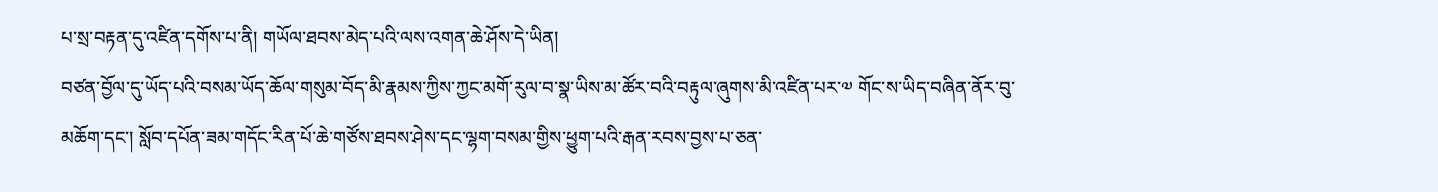པ་སྲ་བརྟན་དུ་འཛིན་དགོས་པ་ནི། གཡོལ་ཐབས་མེད་པའི་ལས་འགན་ཆེ་ཤོས་དེ་ཡིན།
བཙན་བྱོལ་དུ་ཡོད་པའི་བསམ་ཡོད་ཆོལ་གསུམ་བོད་མི་རྣམས་ཀྱིས་ཀྱང་མགོ་རུལ་བ་སྣ་ཡིས་མ་ཚོར་བའི་བརྟུལ་ཞུགས་མི་འཛིན་པར་༧ གོང་ས་ཡིད་བཞིན་ནོར་བུ་མཆོག་དང་། སློབ་དཔོན་ཟམ་གདོང་རིན་པོ་ཆེ་གཙོས་ཐབས་ཤེས་དང་ལྷག་བསམ་གྱིས་ཕྱུག་པའི་རྒན་རབས་བྱས་པ་ཅན་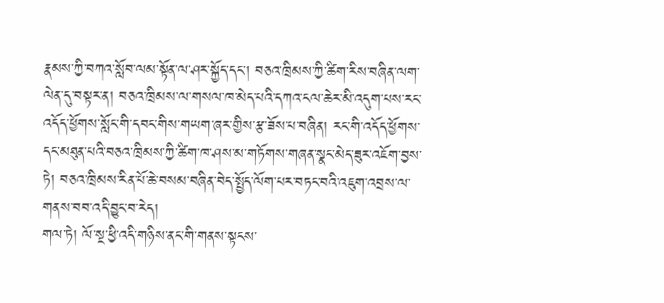རྣམས་ཀྱི་བཀའ་སློབ་ལམ་སྟོན་ལ་ཤར་སྐྱོད་དང་། བཅའ་ཁྲིམས་ཀྱི་ཚིག་རིས་བཞིན་ལག་ལེན་དུ་བསྟར་ན། བཅའ་ཁྲིམས་ལ་གསལ་ཁ་མེད་པའི་དཀའ་ངལ་ཆེར་མི་འདུག་པས་རང་འདོད་ཕྱོགས་སློང་གི་དབང་གིས་གཡག་ཞར་གྱིས་རྩ་ཟོས་པ་བཞིན། རང་གི་འདོད་ཕྱོགས་དང་མཐུན་པའི་བཅའ་ཁྲིམས་ཀྱི་ཚིག་ཁ་ཤས་མ་གཏོགས་གཞན་སྣང་མེད་ཟུར་འཇོག་བྱས་ཏེ། བཅའ་ཁྲིམས་རིན་པོ་ཆེ་བསམ་བཞིན་བེད་སྤྱོད་ལོག་པར་བཏང་བའི་འཇུག་འབྲས་ལ་གནས་བབ་འདི་བྱུང་བ་རེད།
གལ་ཏེ། ལོ་སྔ་ཕྱི་འདི་གཉིས་ནང་གི་གནས་སྟངས་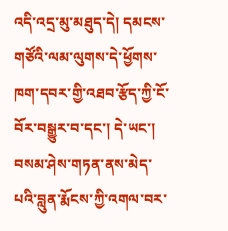འདི་འདྲ་མུ་མཐུད་དེ། དམངས་གཙོའི་ལམ་ལུགས་དེ་ཕྱོགས་ཁག་དབར་གྱི་འཐབ་རྩོད་ཀྱི་ངོ་བོར་བསྒྱུར་བ་དང་། དེ་ཡང་། བསམ་ཤེས་གཏན་ནས་མེད་པའི་བླུན་རྨོངས་ཀྱི་འགལ་བར་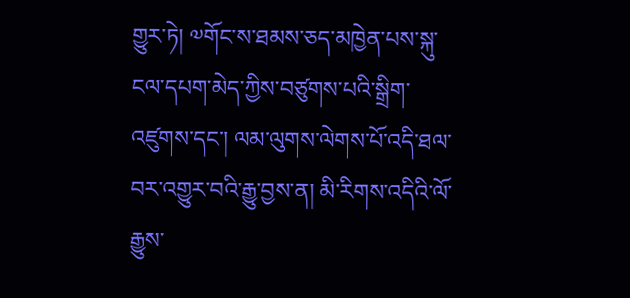གྱུར་ཏེ། ༧གོང་ས་ཐམས་ཅད་མཁྱེན་པས་སྐུ་ངལ་དཔག་མེད་ཀྱིས་བཙུགས་པའི་སྒྲིག་འཛུགས་དང་། ལམ་ལུགས་ལེགས་པོ་འདི་ཐལ་བར་འགྱུར་བའི་རྒྱུ་བྱས་ན། མི་རིགས་འདིའི་ལོ་རྒྱུས་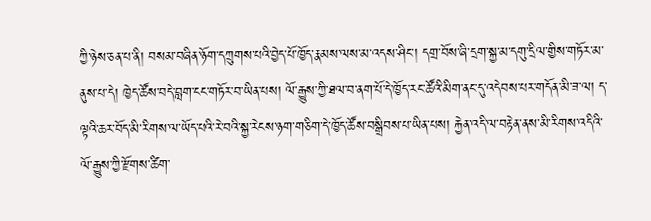ཀྱི་ཉེས་ཅན་པ་ནི། བསམ་བཞིན་ཉོག་དཀྲུགས་པའི་བྱེད་པོ་ཁྱོད་རྣམས་ལས་མ་འདས་ཤིང་། དགྲ་བོས་ཞི་དྲག་སྐྱ་མ་དགུ་དྲིལ་གྱིས་གཏོར་མ་ནུས་པ་དེ། ཁྱེད་ཚོས་བདེ་བླག་ངང་གཏོར་བ་ཡིན་པས། ལོ་རྒྱུས་ཀྱི་ཐལ་བ་ནག་པོ་དེ་ཁྱོད་རང་ཚོའི་མིག་ནང་དུ་འདེབས་པར་གདོན་མི་ཟ་ལ། ད་ལྟའི་ཆར་བོད་མི་རིགས་ལ་ཡོད་པའི་རེ་བའི་སྐྱ་རེངས་ཉག་གཅིག་དེ་ཁྱོད་ཚོས་བསྒྲིབས་པ་ཡིན་པས། རྐྱེན་འདི་ལ་བརྟེན་ནས་མི་རིགས་འདིའི་ལོ་རྒྱུས་ཀྱི་རྫོགས་ཚིག་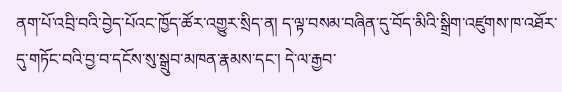ནག་པོ་འབྲི་བའི་བྱེད་པོའང་ཁྱོད་ཚོར་འགྱུར་སྲིད་ན། ད་ལྟ་བསམ་བཞིན་དུ་བོད་མིའི་སྒྲིག་འཛུགས་ཁ་འཐོར་དུ་གཏོང་བའི་བྱ་བ་དངོས་སུ་སྒྲུབ་མཁན་རྣམས་དང་། དེ་ལ་རྒྱབ་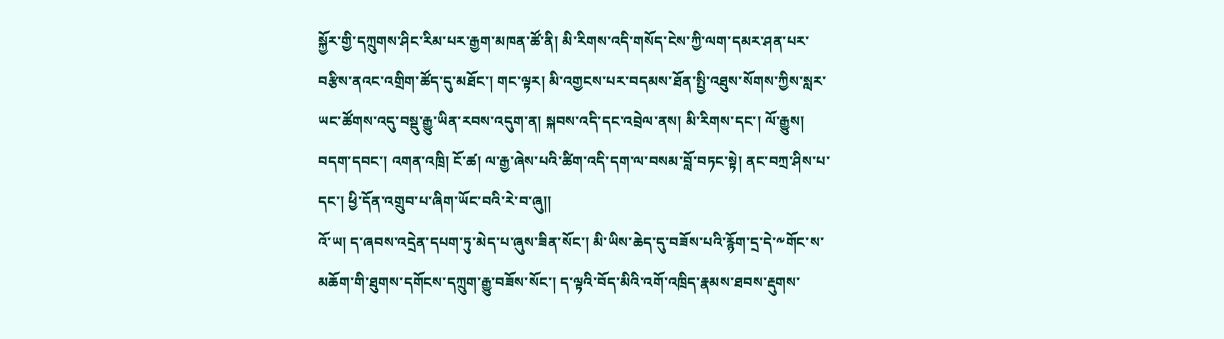སྐྱོར་གྱི་དཀྲུགས་ཤིང་རིམ་པར་རྒྱག་མཁན་ཚོ་ནི། མི་རིགས་འདི་གསོད་ངེས་ཀྱི་ལག་དམར་ཤན་པར་བརྩིས་ནའང་འགྲིག་ཚོད་དུ་མཐོང་། གང་ལྟར། མི་འགྱངས་པར་བདམས་ཐོན་སྤྱི་འཐུས་སོགས་ཀྱིས་སླར་ཡང་ཚོགས་འདུ་བསྡུ་རྒྱུ་ཡིན་རབས་འདུག་ན། སྐབས་འདི་དང་འབྲེལ་ནས། མི་རིགས་དང་། ལོ་རྒྱུས། བདག་དབང་། འགན་འཁྲི། ངོ་ཚ། ལ་རྒྱ་ཞེས་པའི་ཚིག་འདི་དག་ལ་བསམ་བློ་བཏང་སྟེ། ནང་བཀྲ་ཤིས་པ་དང་། ཕྱི་དོན་འགྲུབ་པ་ཞིག་ཡོང་བའི་རེ་བ་ཞུ།།
འོ་ཡ། ད་ཞབས་འདྲེན་དཔག་ཏུ་མེད་པ་ཞུས་ཟིན་སོང་། མི་ཡིས་ཆེད་དུ་བཟོས་པའི་རྙོག་དྲ་དེ་༸གོང་ས་མཆོག་གི་ཐུགས་དགོངས་དཀྲུག་རྒྱུ་བཟོས་སོང་། ད་ལྟའི་བོད་མིའི་འགོ་འཁྲིད་རྣམས་ཐབས་རྡུགས་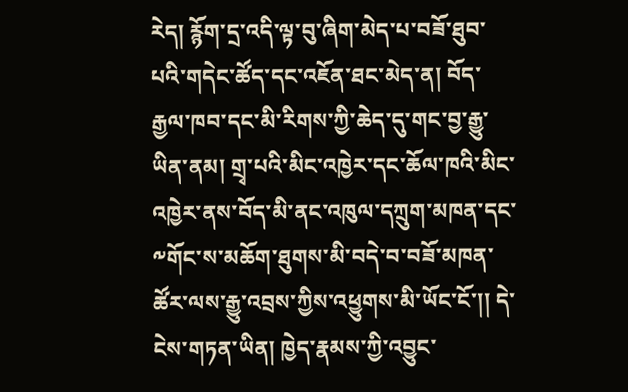རེད། རྙོག་དྲ་འདི་ལྟ་བུ་ཞིག་མེད་པ་བཟོ་ཐུབ་པའི་གདེང་ཚོད་དང་འཇོན་ཐང་མེད་ན། བོད་རྒྱལ་ཁབ་དང་མི་རིགས་ཀྱི་ཆེད་དུ་གང་བྱ་རྒྱུ་ཡིན་ནམ། གྲྭ་པའི་མིང་འཁྱེར་དང་ཆོལ་ཁའི་མིང་འཁྱེར་ནས་བོད་མི་ནང་འཁུལ་དཀྲུག་མཁན་དང་༸གོང་ས་མཆོག་ཐུགས་མི་བདེ་བ་བཟོ་མཁན་ཚོར་ལས་རྒྱུ་འབྲས་ཀྱིས་འཕྱུགས་མི་ཡོང་ངོ་།། དེ་ངེས་གཏན་ཡིན། ཁྱེད་རྣམས་ཀྱི་འབྱུང་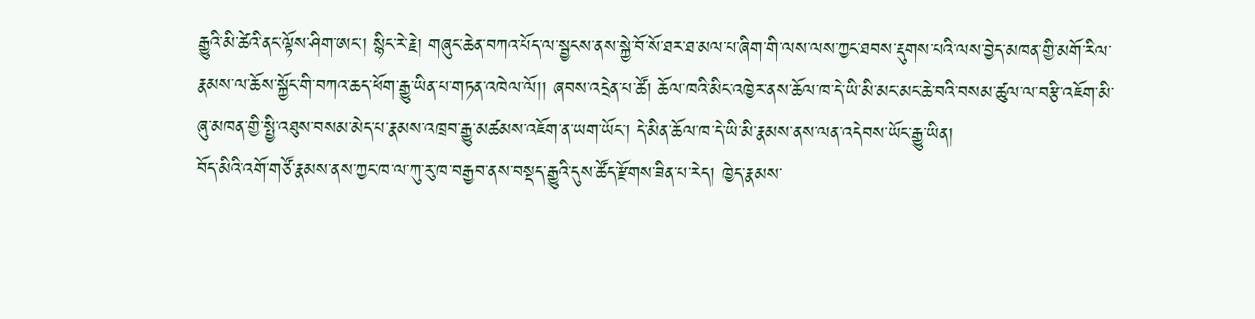རྒྱུའི་མི་ཚེའི་ནང་ལྟོས་ཤིག་ཨང་། སྙིང་རེ་རྗེ། གཞུང་ཆེན་བཀའ་པོད་ལ་སྦྱངས་ནས་སྐྱེ་བོ་སོ་ཐར་ཐ་མལ་པ་ཞིག་གི་ལས་ལས་ཀྱང་ཐབས་རྡུགས་པའི་ལས་བྱེད་མཁན་གྱི་མགོ་རིལ་རྣམས་ལ་ཆོས་སྐྱོང་གི་བཀའ་ཆད་ཕོག་རྒྱུ་ཡིན་པ་གཏན་འཁེལ་ལོ།། ཞབས་འདྲེན་པ་ཚོ། ཆོལ་ཁའི་མིང་འཁྱེར་ནས་ཆོལ་ཁ་དེ་ཡི་མི་མང་མང་ཆེ་བའི་བསམ་ཚུལ་ལ་བརྩི་འཇོག་མི་ཞུ་མཁན་གྱི་སྤྱི་འཐུས་བསམ་མེད་པ་རྣམས་འཁྲབ་རྒྱུ་མཚམས་འཇོག་ན་ཡག་ཡོང་། དེ་མིན་ཆོལ་ཁ་དེ་ཡི་མི་རྣམས་ནས་ལན་འདེབས་ཡོང་རྒྱུ་ཡིན།
བོད་མིའི་འགོ་གཙོ་རྣམས་ནས་ཀྱང་ཁ་ལ་ཀུ་རུ་ཁ་བརྒྱབ་ནས་བསྡད་རྒྱུའི་དུས་ཚོད་རྫོགས་ཟིན་པ་རེད། ཁྱེད་རྣམས་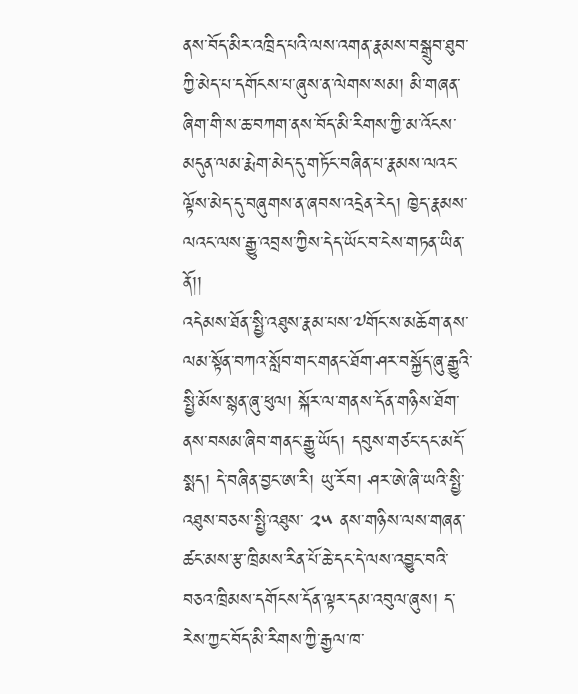ནས་བོད་མིར་འཁྲིད་པའི་ལས་འགན་རྣམས་བསྒྲུབ་ཐུབ་ཀྱི་མེད་པ་དགོངས་པ་ཞུས་ན་ལེགས་སམ། མི་གཞན་ཞིག་གི་ས་ཆ་བཀག་ནས་བོད་མི་རིགས་ཀྱི་མ་འོངས་མདུན་ལམ་རྨེག་མེད་དུ་གཏོང་བཞིན་པ་རྣམས་ལའང་ལྟོས་མེད་དུ་བཞུགས་ན་ཞབས་འདྲེན་རེད། ཁྱེད་རྣམས་ལའང་ལས་རྒྱུ་འབྲས་ཀྱིས་དེད་ཡོང་བ་ངེས་གཏན་ཡིན་ནོ།།
འདེམས་ཐོན་སྤྱི་འཐུས་རྣམ་པས་༧གོང་ས་མཆོག་ནས་ལམ་སྟོན་བཀའ་སློབ་གང་གནང་ཐོག་ཤར་བསྐྱོད་ཞུ་རྒྱུའི་སྤྱི་མོས་སྙན་ཞུ་ཕུལ། སྐོར་ལ་གནས་དོན་གཉིས་ཐོག་ནས་བསམ་ཞིབ་གནང་རྒྱུ་ཡོད། དབུས་གཙང་དང་མདོ་སྨད། དེ་བཞིན་བྱང་ཨ་རི། ཡུ་རོབ། ཤར་ཨེ་ཞི་ཡའི་སྤྱི་འཐུས་བཅས་སྤྱི་འཐུས་ ༢༥ ནས་གཉིས་ལས་གཞན་ཚང་མས་རྩ་ཁྲིམས་རིན་པོ་ཆེ་དང་དེ་ལས་འབྱུང་བའི་བཅའ་ཁྲིམས་དགོངས་དོན་ལྟར་དམ་འབུལ་ཞུས། ད་རེས་ཀྱང་བོད་མི་རིགས་ཀྱི་རྒྱལ་ཁ་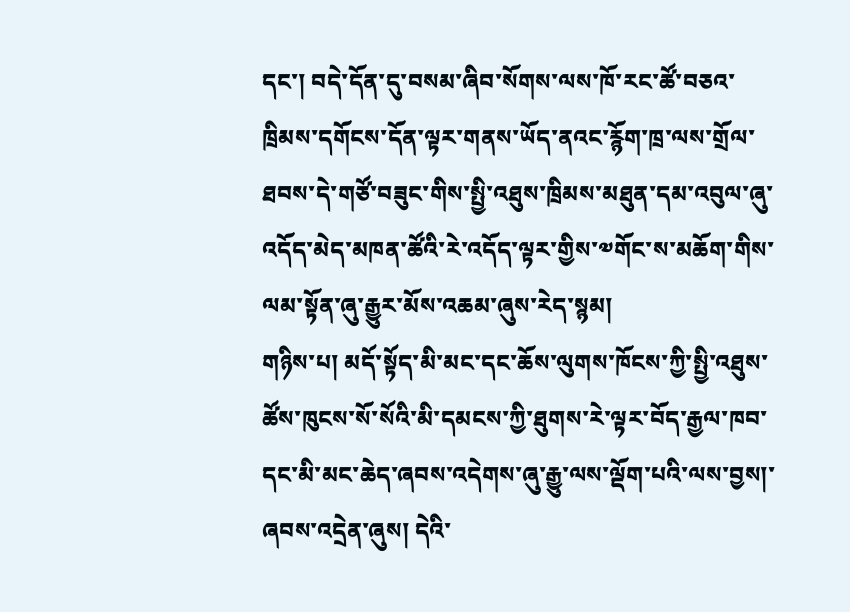དང་། བདེ་དོན་དུ་བསམ་ཞིབ་སོགས་ལས་ཁོ་རང་ཚོ་བཅའ་ཁྲིམས་དགོངས་དོན་ལྟར་གནས་ཡོད་ནའང་རྙོག་ཁྲ་ལས་གྲོལ་ཐབས་དེ་གཙོ་བཟུང་གིས་སྤྱི་འཐུས་ཁྲིམས་མཐུན་དམ་འབུལ་ཞུ་འདོད་མེད་མཁན་ཚོའི་རེ་འདོད་ལྟར་གྱིས་༧གོང་ས་མཆོག་གིས་ལམ་སྟོན་ཞུ་རྒྱུར་མོས་འཆམ་ཞུས་རེད་སྙམ།
གཉིས་པ། མདོ་སྟོད་མི་མང་དང་ཆོས་ལུགས་ཁོངས་ཀྱི་སྤྱི་འཐུས་ཚོས་ཁུངས་སོ་སོའི་མི་དམངས་ཀྱི་ཐུགས་རེ་ལྟར་བོད་རྒྱལ་ཁབ་དང་མི་མང་ཆེད་ཞབས་འདེགས་ཞུ་རྒྱུ་ལས་ལྡོག་པའི་ལས་བྱས།་ཞབས་འདྲེན་ཞུས། དེའི་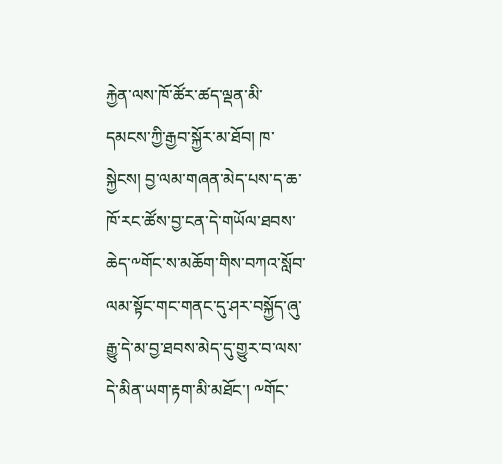རྐྱེན་ལས་ཁོ་ཚོར་ཚད་ལྡན་མི་དམངས་ཀྱི་རྒྱབ་སྐྱོར་མ་ཐོབ། ཁ་སྐྱེངས། བྱ་ལམ་གཞན་མེད་པས་ད་ཆ་ཁོ་རང་ཚོས་བྱ་ངན་དེ་གཡོལ་ཐབས་ཆེད་༸གོང་ས་མཆོག་གིས་བཀའ་སློབ་ལམ་སྟོང་གང་གནང་དུ་ཤར་བསྐྱོད་ཞུ་རྒྱུ་དེ་མ་བྱ་ཐབས་མེད་དུ་གྱུར་བ་ལས་དེ་མིན་ཡག་རྟག་མི་མཐོང་། ༸གོང་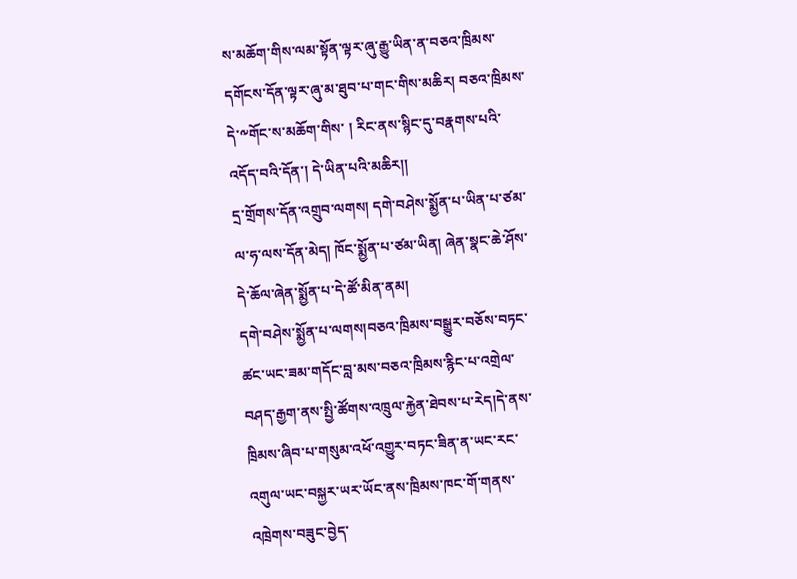ས་མཆོག་གིས་ལམ་སྟོན་ལྟར་ཞུ་རྒྱུ་ཡིན་ན་བཅའ་ཁྲིམས་དགོངས་དོན་ལྟར་ཞུ་མ་ཐུབ་པ་གང་གིས་མཆིར། བཅའ་ཁྲིམས་དེ་༸གོང་ས་མཆོག་གིས་ ། རིང་ནས་སྙིང་དུ་བརྣགས་པའི་འདོད་བའི་དོན་། དེ་ཡིན་པའི་མཆིར།།
དྲ་གྲོགས་དོན་འགྲུབ་ལགས། དགེ་བཤེས་སྨྱོན་པ་ཡིན་པ་ཙམ་ལ་ཧ་ལས་དོན་མེད། ཁོང་སྨྱོན་པ་ཙམ་ཡིན། ཞེན་སྣང་ཆེ་ཤོས་དེ་ཆོལ་ཞེན་སྨྱོན་པ་དེ་ཚོ་མིན་ནམ།
དགེ་བཤེས་སྨྱོན་པ་ལགས།བཅའ་ཁྲིམས་བསྒྱུར་བཅོས་བཏང་ཚང་ཡང་ཟམ་གདོང་བླ་མས་བཅའ་ཁྲིམས་རྙིང་པ་འགྲེལ་བཤད་རྒྱག་ནས་སྤྱི་ཚོགས་འཁྲུལ་རྐྱེན་ཐེབས་པ་རེད།དེ་ནས་ཁྲིམས་ཞིབ་པ་གསུམ་འཕོ་འགྱུར་བཏང་ཟིན་ན་ཡང་རང་འགུལ་ཡང་བསྐྱར་ཡར་ཡོང་ནས་ཁྲིམས་ཁང་གོ་གནས་འཁྲེགས་བཟུང་བྱེད་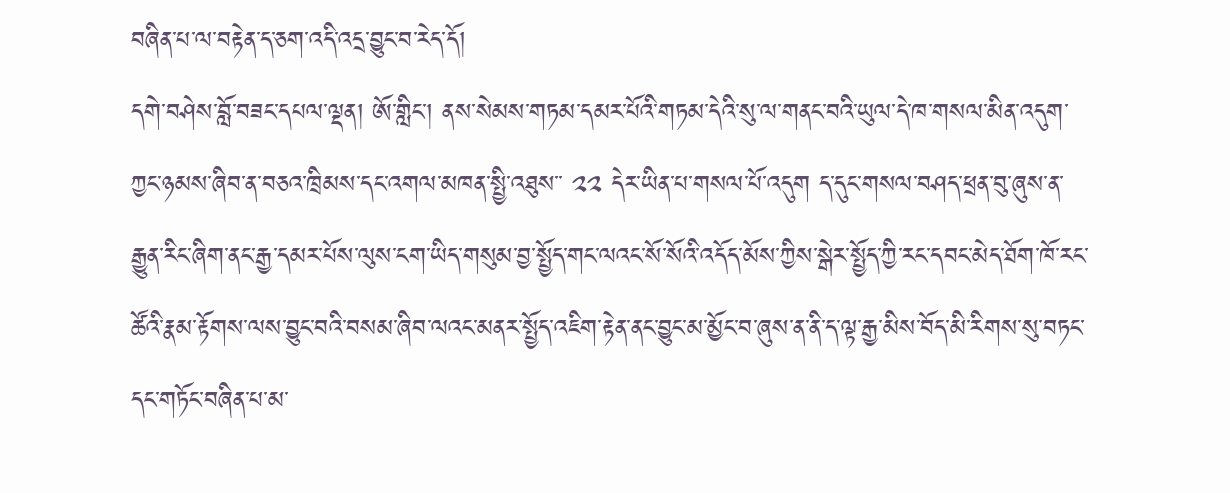བཞིན་པ་ལ་བརྟེན་ད་ཅག་འདི་འདྲ་བྱུང་བ་རེད་དོ།
དགེ་བཤེས་བློ་བཟང་དཔལ་ལྡན། ཨོ་གླིང་། ནས་སེམས་གཏམ་དམར་པོའི་གཏམ་དེའི་སུ་ལ་གནང་བའི་ཡུལ་དེ་ཁ་གསལ་མིན་འདུག་ཀྱང་ཉམས་ཞིབ་ན་བཅའ་ཁྲིམས་དང་འགལ་མཁན་སྤྱི་འཐུས་་ ༢༢ དེར་ཡིན་པ་གསལ་པོ་འདུག ད་དུང་གསལ་བཤད་ཕྲན་བུ་ཞུས་ན་རྒྱུན་རིང་ཞིག་ནང་རྒྱ་དམར་པོས་ལུས་ངག་ཡིད་གསུམ་བྱ་སྤྱོད་གང་ལའང་སོ་སོའི་འདོད་མོས་ཀྱིས་སྒེར་སྤྱོད་ཀྱི་རང་དབང་མེད་ཐོག་ཁོ་རང་ཚོའི་རྣམ་རྟོགས་ལས་བྱུང་བའི་བསམ་ཞིབ་ལའང་མནར་སྤྱོད་འཇིག་རྟེན་ནང་བྱུང་མ་མྱོང་བ་ཞུས་ན་ནི་ད་ལྟ་རྒྱ་མིས་བོད་མི་རིགས་སུ་བཏང་དང་གཏོང་བཞིན་པ་མ་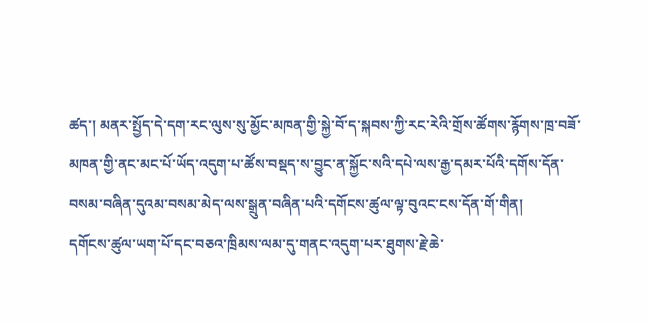ཚད་། མནར་སྤྱོད་དེ་དག་རང་ལུས་སུ་མྱོང་མཁན་གྱི་སྐྱེ་བོ་ད་སྐབས་ཀྱི་རང་རེའི་གྲོས་ཚོགས་རྙོགས་ཁྲ་བཟོ་མཁན་གྱི་ནང་མང་པོ་ཡོད་འདུག་པ་ཚོས་བསྡད་ས་བྱུང་ན་སྐྱོང་སའི་དཔེ་ལས་རྒྱ་དམར་པོའི་དགོས་དོན་བསམ་བཞིན་དུའམ་བསམ་མེད་ལས་སྒྲུན་བཞིན་པའི་དགོངས་ཚུལ་ལྟ་བུའང་ངས་དོན་གོ་གིན།
དགོངས་ཚུལ་ཡག་པོ་དང་བཅའ་ཁྲིམས་ལམ་དུ་གནང་འདུག་པར་ཐུགས་རྗེ་ཆེ་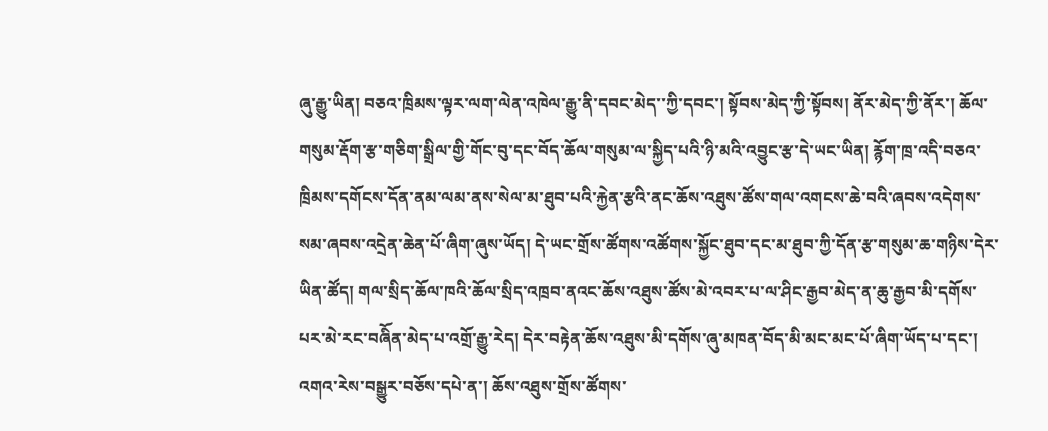ཞུ་རྒྱུ་ཡིན། བཅའ་ཁྲིམས་ལྟར་ལག་ལེན་འཁེལ་རྒྱུ་ནི་དབང་མེད་་ཀྱི་དབང་། སྟོབས་མེད་ཀྱི་སྟོབས། ནོར་མེད་ཀྱི་ནོར་། ཆོལ་གསུམ་རྡོག་རྩ་གཅིག་སྒྲིལ་གྱི་གོང་བུ་དང་བོད་ཆོལ་གསུམ་ལ་སྐྱིད་པའི་ཉི་མའི་འབྱུང་རྩ་དེ་ཡང་ཡིན། རྙོག་ཁྲ་འདི་བཅའ་ཁྲིམས་དགོངས་དོན་ནམ་ལམ་ནས་སེལ་མ་ཐུབ་པའི་རྐྱེན་རྩའི་ནང་ཆོས་འཐུས་ཚོས་གལ་འགངས་ཆེ་བའི་ཞབས་འདེགས་སམ་ཞབས་འདྲེན་ཆེན་པོ་ཞིག་ཞུས་ཡོད། དེ་ཡང་གྲོས་ཚོགས་འཚོགས་སྐྱོང་ཐུབ་དང་མ་ཐུབ་ཀྱི་དོན་རྩ་གསུམ་ཆ་གཉིས་དེར་ཡིན་ཚོད། གལ་སྲིད་ཆོལ་ཁའི་ཆོལ་སྲིད་འཁྲབ་ནའང་ཆོས་འཐུས་ཚོས་མེ་འབར་པ་ལ་ཤིང་རྒྱབ་མེད་ན་ཆུ་རྒྱབ་མི་དགོས་པར་མེ་རང་བཞིོན་མེད་པ་འགྲོ་རྒྱུ་རེད། དེར་བརྟེན་ཆོས་འཐུས་མི་དགོས་ཞུ་མཁན་བོད་མི་མང་མང་པོ་ཞིག་ཡོད་པ་དང་། འགའ་རེས་བསྒྱུར་བཅོས་དཔེ་ན་། ཆོས་འཐུས་གྲོས་ཚོགས་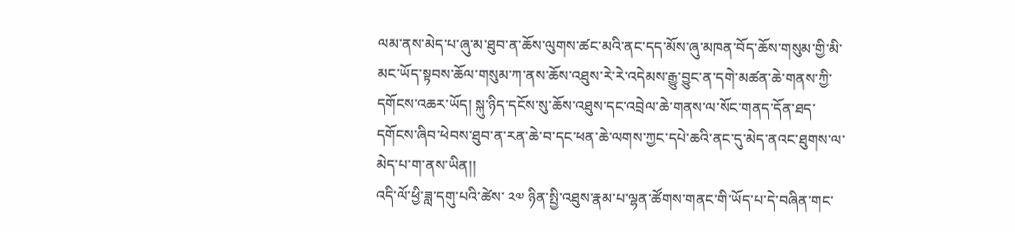ལམ་ནས་མེད་པ་ཞུ་མ་ཐུབ་ན་ཆོས་ལུགས་ཚང་མའི་ནང་དད་མོས་ཞུ་མཁན་བོད་ཆོས་གསུམ་གྱི་མི་མང་ཡོད་སྟབས་ཆོལ་གསུམ་ཀ་ནས་ཆོས་འཐུས་རེ་རེ་འདེམས་རྒྱུ་བྱུང་ན་དགེ་མཚན་ཆེ་གནས་ཀྱི་དགོངས་འཆར་ཡོད། སྐུ་ཉིད་དངོས་སུ་ཆོས་འཐུས་དང་འབྲེལ་ཆེ་གནས་ལ་སོང་གནད་དོན་ཐད་དགོངས་ཞིབ་ཕེབས་ཐུབ་ན་རན་ཆེ་བ་དང་ཕན་ཆེ་ལགས་ཀྱང་དཔེ་ཆའི་ནང་དུ་མེད་ནའང་ཐུགས་ལ་མེད་པ་ག་ནས་ཡིན།།
འདི་ལོ་ཕྱི་ཟླ་དགུ་པའི་ཚེས་ ༢༧ ཉིན་སྤྱི་འཐུས་རྣམ་པ་ལྷན་ཚོགས་གནང་གི་ཡོད་པ་དེ་བཞིན་གང་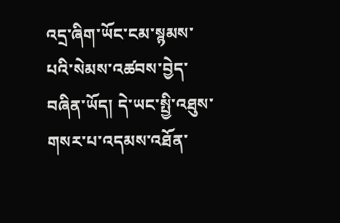འདྲ་ཞིག་ཡོང་ངམ་སྙམས་པའི་སེམས་འཚབས་བྱེད་བཞིན་ཡོད། དེ་ཡང་སྤྱི་འཐུས་གསར་པ་འདམས་འཐོན་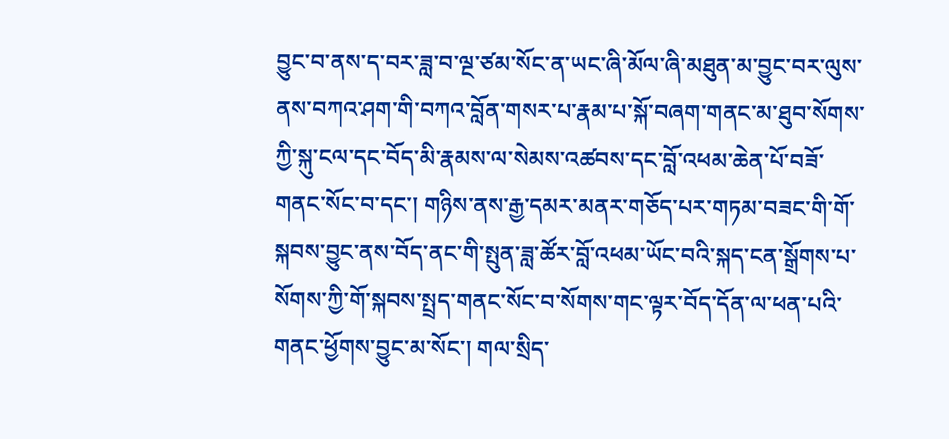བྱུང་བ་ནས་ད་བར་ཟླ་བ་ལྔ་ཙམ་སོང་ན་ཡང་ཞི་མོལ་ཞི་མཐུན་མ་བྱུང་བར་ལུས་ནས་བཀའ་ཤག་གི་བཀའ་བློན་གསར་པ་རྣམ་པ་སྐོ་བཞག་གནང་མ་ཐུབ་སོགས་ཀྱི་སྐུ་ངལ་དང་བོད་མི་རྣམས་ལ་སེམས་འཚབས་དང་བློ་འཕམ་ཆེན་པོ་བཟོ་གནང་སོང་བ་དང་། གཉིས་ནས་རྒྱ་དམར་མནར་གཅོད་པར་གཏམ་བཟང་གི་གོ་སྐབས་བྱུང་ནས་བོད་ནང་གི་སྤུན་ཟླ་ཚོར་བློ་འཕམ་ཡོང་བའི་སྐད་ངན་སྒྲོགས་པ་སོགས་ཀྱི་གོ་སྐབས་སྤྲད་གནང་སོང་བ་སོགས་གང་ལྟར་བོད་དོན་ལ་ཕན་པའི་གནང་ཕྱོགས་བྱུང་མ་སོང་། གལ་སྲིད་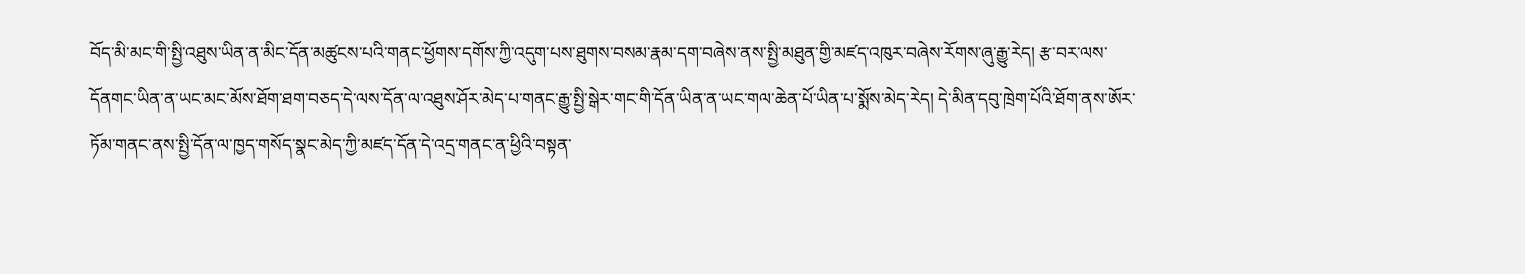བོད་མི་མང་གི་སྤྱི་འཐུས་ཡིན་ན་མིང་དོན་མཚུངས་པའི་གནང་ཕྱོགས་དགོས་ཀྱི་འདུག་པས་ཐུགས་བསམ་རྣམ་དག་བཞེས་ནས་སྤྱི་མཐུན་གྱི་མཛད་འཁུར་བཞེས་རོགས་ཞུ་རྒྱུ་རེད། རྩ་བར་ལས་དོནགང་ཡིན་ན་ཡང་མང་མོས་ཐོག་ཐག་བཅད་དེ་ལས་དོན་ལ་འཐུས་ཤོར་མེད་པ་གནང་རྒྱུ་སྤྱི་སྒེར་གང་གི་དོན་ཡིན་ན་ཡང་གལ་ཆེན་པོ་ཡིན་པ་སྨོས་མེད་རེད། དེ་མིན་དབུ་ཁྲེག་པོའི་ཐོག་ནས་ཨོར་ཏོམ་གནང་ནས་སྤྱི་དོན་ལ་ཁྱད་གསོད་སྣང་མེད་ཀྱི་མཛད་དོན་དེ་འདྲ་གནང་ན་ཕྱིའི་བསྟན་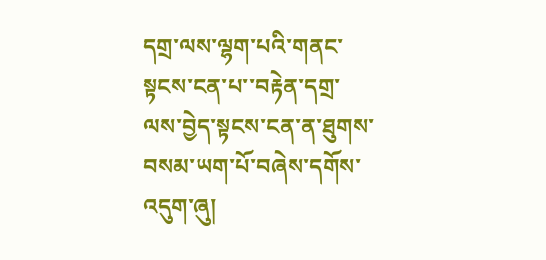དགྲ་ལས་ལྷག་པའི་གནང་སྟངས་ངན་པ་་བརྟེན་དགྲ་ལས་བྱེད་སྟངས་ངན་ན་ཐུགས་བསམ་ཡག་པོ་བཞེས་དགོས་འདུག་ཞུ།